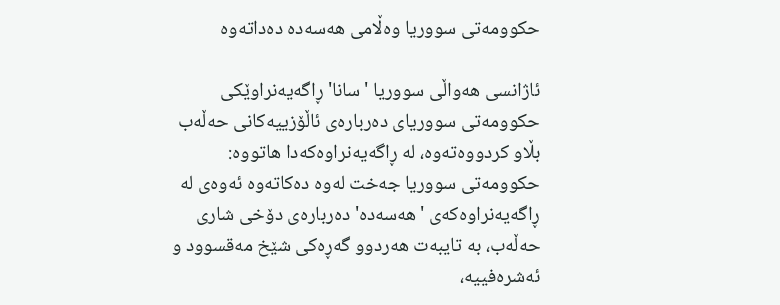حکوومەتی سووریا وەڵامی هەسەدە دەداتەوە

ئاژانسی هەواڵی سووریا 'سانا' ڕاگەیەنراوێکی حکوومەتی سووریای دەربارەی ئاڵۆزییەکانی حەڵەب بڵاو کردووەتەوە، لە ڕاگەیەنراوەکەدا هاتووە: حکوومەتی سووریا جەخت لەوە دەکاتەوە ئەوەی لە ڕاگەیەنراوەکەی 'هەسەدە' دەربارەی دۆخی شاری حەڵەب، بە تایبەت هەردوو گەڕەکی شێخ مەقسوود و ئەشرەفییە،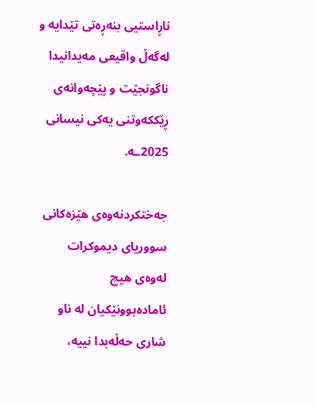ناڕاستیی بنەڕەتی تێدایە و لەگەڵ واقیعی مەیدانیدا ناگونجێت و پێچەوانەی ڕێککەوتنی یەکی نیسانی 2025ـە.

جەختکردنەوەی هێزەکانی سووریای دیموکرات لەوەی هیچ ئامادەبوونێکیان لە ناو شاری حەڵەبدا نییە،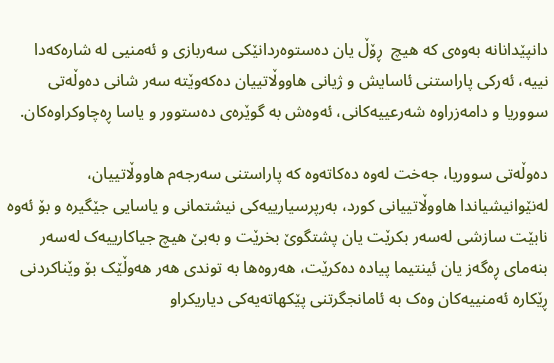دانپێدانانە بەوەی کە هیچ  ڕۆڵ یان دەستوەردانێکی سەربازی و ئەمنیی لە شارەکەدا نییە، ئەرکی پاراستنی ئاسایش و ژیانی هاووڵاتییان دەکەوێتە سەر شانی دەوڵەتی سووریا و دامەزراوە شەرعییەکانی، ئەوەش بە گوێرەی دەستوور و یاسا ڕەچاوکراوەکان.

دەوڵەتی سووریا، جەخت لەوە دەکاتەوە کە پاراستنی سەرجەم هاووڵاتییان، لەنێوانیشیاندا هاووڵاتییانی کورد، بەرپرسیارییەکی نیشتمانی و یاسایی جێگیرە و بۆ ئەوە نابێت سازشی لەسەر بکرێت یان پشتگوێ بخرێت و بەبێ هیچ جیاکارییەک لەسەر بنەمای ڕەگەز یان ئینتیما پیادە دەکرێت، هەروەها بە توندی هەر هەوڵێک بۆ وێناکردنی ڕێکارە ئەمنییەکان وەک بە ئامانجگرتنی پێکهاتەیەکی دیاریکراو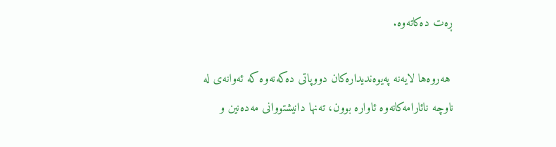ڕەت دەکاتەوە.

 هەروەها لایەنە پەیوەندیدارەکان دووپاتی دەکەنەوە کە ئەوانەی لە ناوچە نائارامەکانەوە ئاوارە بوون، تەنها دانیشتووانی مەدەنین و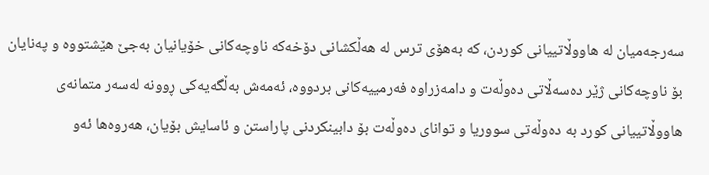سەرجەمیان لە هاووڵاتییانی کوردن، کە بەهۆی ترس لە هەڵکشانی دۆخەکە ناوچەکانی خۆیانیان بەجێ هێشتووە و پەنایان بۆ ناوچەکانی ژێر دەسەڵاتی دەوڵەت و دامەزراوە فەرمییەکانی بردووە، ئەمەش بەڵگەیەکی ڕوونە لەسەر متمانەی هاووڵاتییانی کورد بە دەوڵەتی سووریا و توانای دەوڵەت بۆ دابینکردنی پاراستن و ئاسایش بۆیان، هەروەها ئەو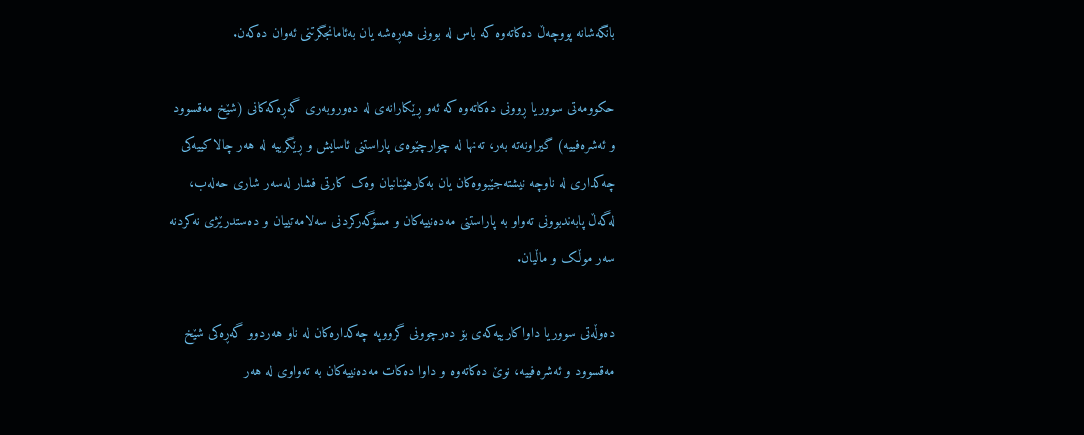بانگەشانە پووچەڵ دەکاتەوە کە باس لە بوونی هەڕەشە یان بەئامانجگرتنی ئەوان دەکەن.

حکوومەتی سووریا ڕوونی دەکاتەوە کە ئەو ڕێکارانەی لە دەوروبەری گەڕەکەکانی (شێخ مەقسوود و ئەشرەفییە) گیراونەتە بەر، تەنها لە چوارچێوەی پاراستنی ئاسایش و ڕێگرییە لە هەر چالاکییەکی چەکداری لە ناوچە نیشتەجێبووەکان یان بەکارهێنانیان وەک کارتی فشار لەسەر شاری حەلەب، لەگەڵ پابەندبوونی تەواو بە پاراستنی مەدەنییەکان و مسۆگەرکردنی سەلامەتییان و دەستدرێژی نەکردنە سەر موڵک و ماڵیان.

دەوڵەتی سووریا داواکارییەکەی بۆ دەرچوونی گرووپە چەکدارەکان لە ناو هەردوو گەڕەکی شێخ مەقسوود و ئەشرەفییە، نوێ دەکاتەوە و داوا دەکات مەدەنییەکان بە تەواوی لە هەر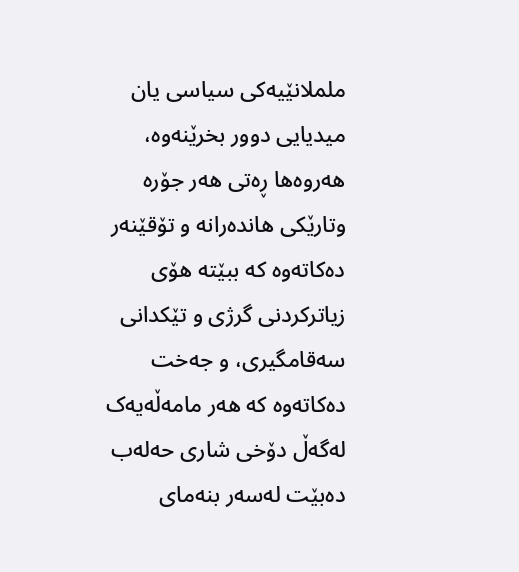ململانێیەکی سیاسی یان میدیایی دوور بخرێنەوە، هەروەها ڕەتی هەر جۆرە وتارێکی هاندەرانە و تۆقێنەر دەکاتەوە کە ببێتە هۆی زیاترکردنی گرژی و تێکدانی سەقامگیری، و جەخت دەکاتەوە کە هەر مامەڵەیەک لەگەڵ دۆخی شاری حەلەب دەبێت لەسەر بنەمای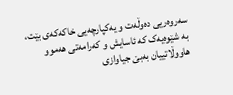سەروەریی دەوڵەت و یەکپارچەیی خاکەکەی بێت، بە شێوەیەک کە ئاسایش و کەرامەتی هەموو هاووڵاتییان بەبێ جیاوازی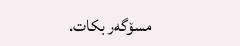مسۆگەر بکات.